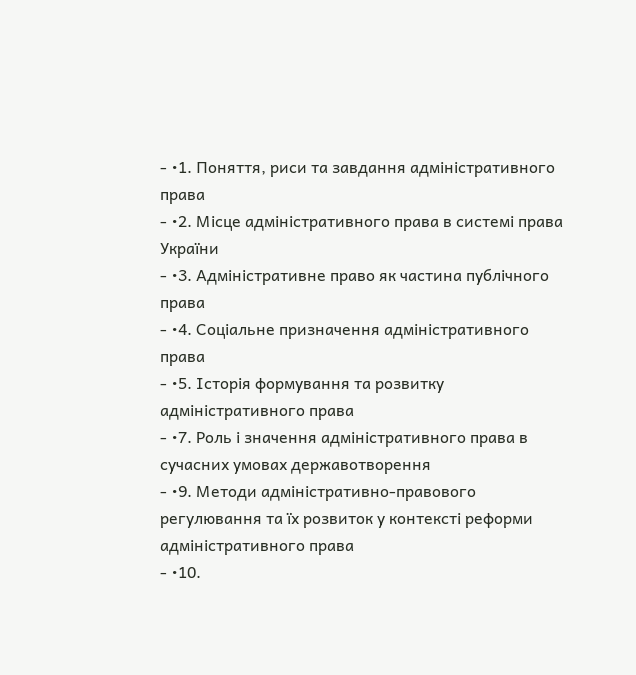- •1. Поняття, риси та завдання адміністративного права
- •2. Місце адміністративного права в системі права України
- •3. Адміністративне право як частина публічного права
- •4. Соціальне призначення адміністративного права
- •5. Історія формування та розвитку адміністративного права
- •7. Роль і значення адміністративного права в сучасних умовах державотворення
- •9. Методи адміністративно-правового регулювання та їх розвиток у контексті реформи адміністративного права
- •10.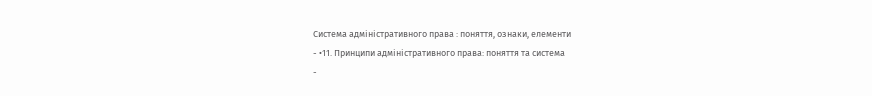Система адміністративного права : поняття, ознаки, елементи
- •11. Принципи адміністративного права: поняття та система
-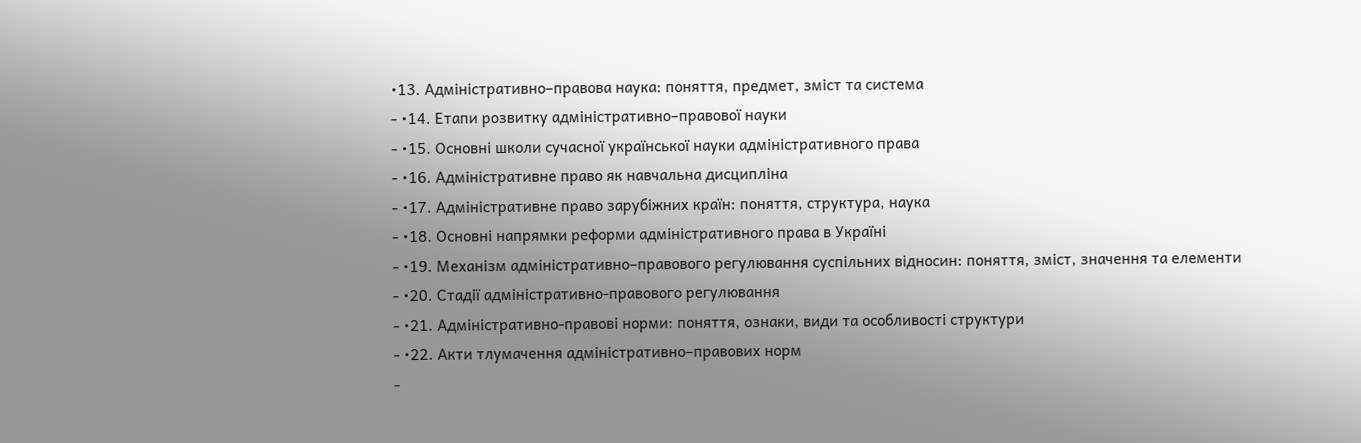•13. Адміністративно–правова наука: поняття, предмет, зміст та система
- •14. Етапи розвитку адміністративно–правової науки
- •15. Основні школи сучасної української науки адміністративного права
- •16. Адміністративне право як навчальна дисципліна
- •17. Адміністративне право зарубіжних країн: поняття, структура, наука
- •18. Основні напрямки реформи адміністративного права в Україні
- •19. Механізм адміністративно–правового регулювання суспільних відносин: поняття, зміст, значення та елементи
- •20. Стадії адміністративно-правового регулювання
- •21. Адміністративно-правові норми: поняття, ознаки, види та особливості структури
- •22. Акти тлумачення адміністративно–правових норм
-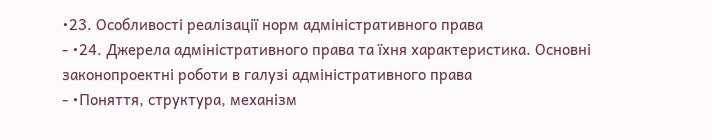•23. Особливості реалізації норм адміністративного права
- •24. Джерела адміністративного права та їхня характеристика. Основні законопроектні роботи в галузі адміністративного права
- •Поняття, структура, механізм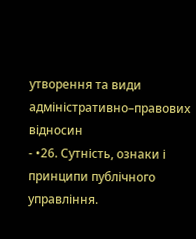утворення та види адміністративно–правових відносин
- •26. Сутність, ознаки і принципи публічного управління.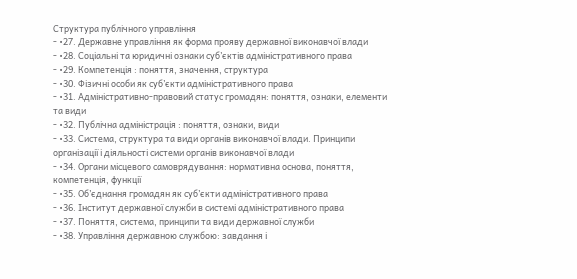Структура публічного управління
- •27. Державне управління як форма прояву державної виконавчої влади
- •28. Соціальні та юридичні ознаки суб’єктів адміністративного права
- •29. Компетенція : поняття, значення, структура
- •30. Фізичні особи як суб’єкти адміністративного права
- •31. Адміністративно-правовий статус громадян: поняття, ознаки, елементи та види
- •32. Публічна адміністрація : поняття, ознаки, види
- •33. Система, структура та види органів виконавчої влади. Принципи організації і діяльності системи органів виконавчої влади
- •34. Органи місцевого самоврядування: нормативна основа, поняття, компетенція, функції
- •35. Об’єднання громадян як суб’єкти адміністративного права
- •36. Інститут державної служби в системі адміністративного права
- •37. Поняття, система, принципи та види державної служби
- •38. Управління державною службою: завдання і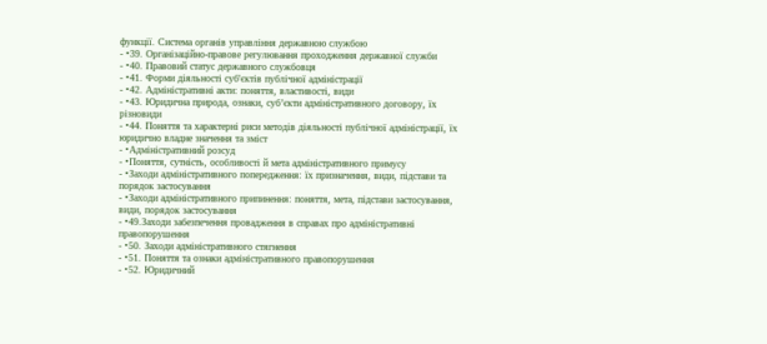функції. Система органів управління державною службою
- •39. Організаційно-правове регулювання проходження державної служби
- •40. Правовий статус державного службовця
- •41. Форми діяльності суб'єктів публічної адміністрації
- •42. Адміністративні акти: поняття, властивості, види
- •43. Юридична природа, ознаки, суб’єкти адміністративного договору, їх різновиди
- •44. Поняття та характерні риси методів діяльності публічної адміністрації, їх юридично владне значення та зміст
- •Адміністративний розсуд
- •Поняття, сутність, особливості й мета адміністративного примусу
- •Заходи адміністративного попередження: їх призначення, види, підстави та порядок застосування
- •Заходи адміністративного припинення: поняття, мета, підстави застосування, види, порядок застосування
- •49.Заходи забезпечення провадження в справах про адміністративні правопорушення
- •50. Заходи адміністративного стягнення
- •51. Поняття та ознаки адміністративного правопорушення
- •52. Юридичний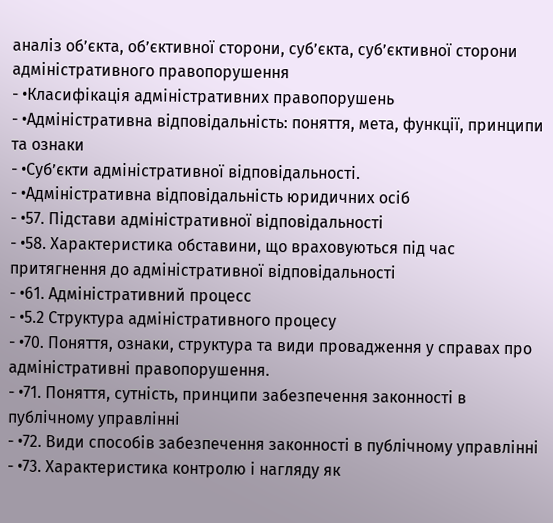аналіз об’єкта, об’єктивної сторони, суб’єкта, суб’єктивної сторони адміністративного правопорушення
- •Класифікація адміністративних правопорушень
- •Адміністративна відповідальність: поняття, мета, функції, принципи та ознаки
- •Суб’єкти адміністративної відповідальності.
- •Адміністративна відповідальність юридичних осіб
- •57. Підстави адміністративної відповідальності
- •58. Характеристика обставини, що враховуються під час притягнення до адміністративної відповідальності
- •61. Адміністративний процесс
- •5.2 Структура адміністративного процесу
- •70. Поняття, ознаки, структура та види провадження у справах про адміністративні правопорушення.
- •71. Поняття, сутність, принципи забезпечення законності в публічному управлінні
- •72. Види способів забезпечення законності в публічному управлінні
- •73. Характеристика контролю і нагляду як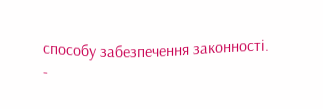способу забезпечення законності.
-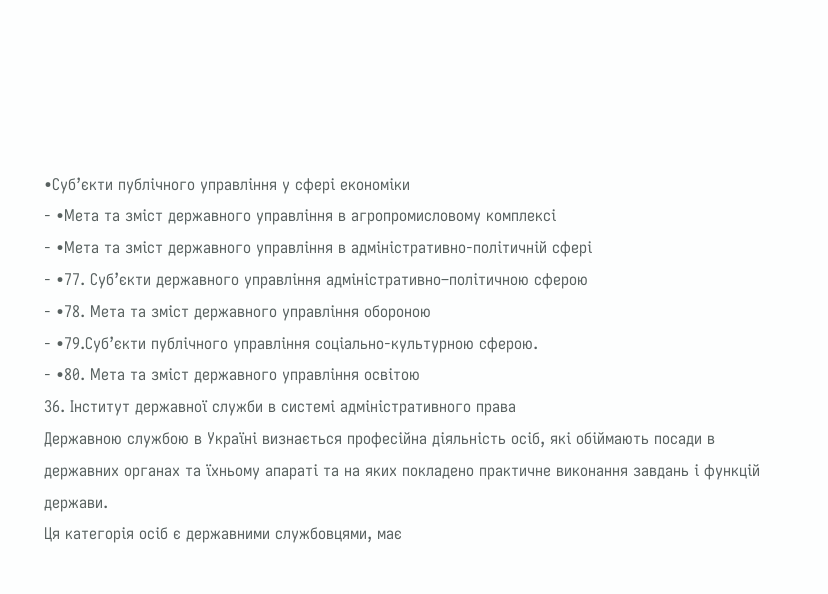•Суб’єкти публічного управління у сфері економіки
- •Мета та зміст державного управління в агропромисловому комплексі
- •Мета та зміст державного управління в адміністративно-політичній сфері
- •77. Суб’єкти державного управління адміністративно–політичною сферою
- •78. Мета та зміст державного управління обороною
- •79.Суб’єкти публічного управління соціально-культурною сферою.
- •80. Мета та зміст державного управління освітою
36. Інститут державної служби в системі адміністративного права
Державною службою в Україні визнається професійна діяльність осіб, які обіймають посади в державних органах та їхньому апараті та на яких покладено практичне виконання завдань і функцій держави.
Ця категорія осіб є державними службовцями, має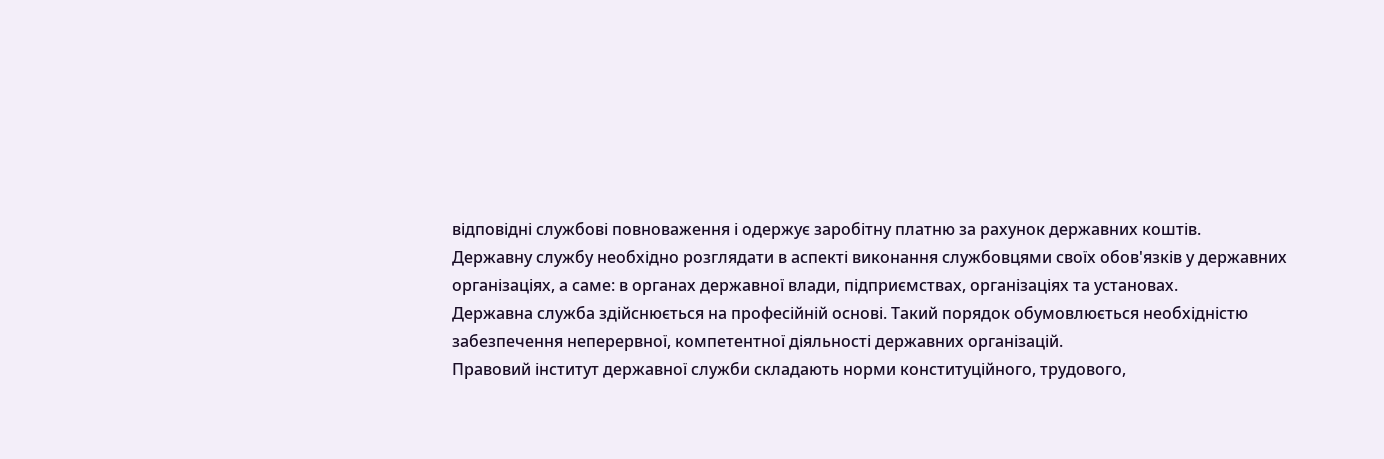відповідні службові повноваження і одержує заробітну платню за рахунок державних коштів.
Державну службу необхідно розглядати в аспекті виконання службовцями своїх обов'язків у державних організаціях, а саме: в органах державної влади, підприємствах, організаціях та установах.
Державна служба здійснюється на професійній основі. Такий порядок обумовлюється необхідністю забезпечення неперервної, компетентної діяльності державних організацій.
Правовий інститут державної служби складають норми конституційного, трудового,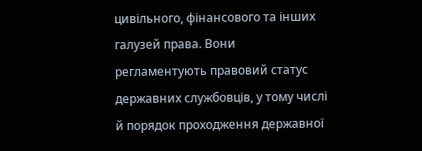цивільного, фінансового та інших галузей права. Вони регламентують правовий статус державних службовців, у тому числі й порядок проходження державної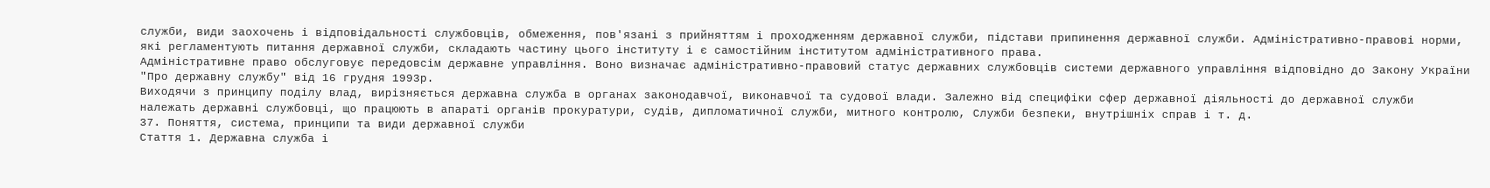служби, види заохочень і відповідальності службовців, обмеження, пов'язані з прийняттям і проходженням державної служби, підстави припинення державної служби. Адміністративно-правові норми, які регламентують питання державної служби, складають частину цього інституту і є самостійним інститутом адміністративного права.
Адміністративне право обслуговує передовсім державне управління. Воно визначає адміністративно-правовий статус державних службовців системи державного управління відповідно до Закону України "Про державну службу" від 16 грудня 1993р.
Виходячи з принципу поділу влад, вирізняється державна служба в органах законодавчої, виконавчої та судової влади. Залежно від специфіки сфер державної діяльності до державної служби належать державні службовці, що працюють в апараті органів прокуратури, судів, дипломатичної служби, митного контролю, Служби безпеки, внутрішніх справ і т. д.
37. Поняття, система, принципи та види державної служби
Стаття 1. Державна служба і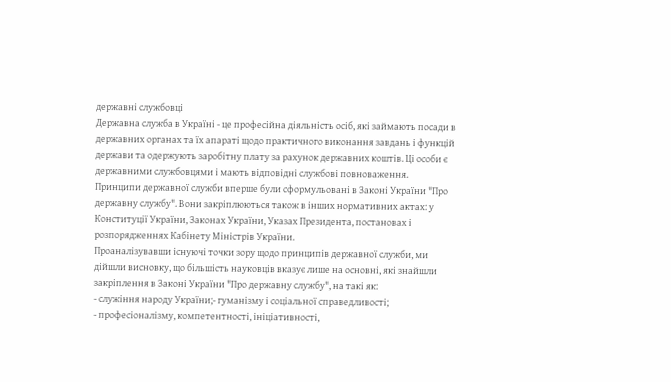державні службовці
Державна служба в Україні - це професійна діяльність осіб, які займають посади в державних органах та їх апараті щодо практичного виконання завдань і функцій держави та одержують заробітну плату за рахунок державних коштів. Ці особи є державними службовцями і мають відповідні службові повноваження.
Принципи державної служби вперше були сформульовані в Законі України "Про державну службу". Вони закріплюються також в інших нормативних актах: у Конституції України, Законах України, Указах Президента, постановах і розпорядженнях Кабінету Міністрів України.
Проаналізувавши існуючі точки зору щодо принципів державної служби, ми дійшли висновку, що більшість науковців вказує лише на основні, які знайшли закріплення в Законі України "Про державну службу", на такі як:
- служіння народу України;- гуманізму і соціальної справедливості;
- професіоналізму, компетентності, ініціативності,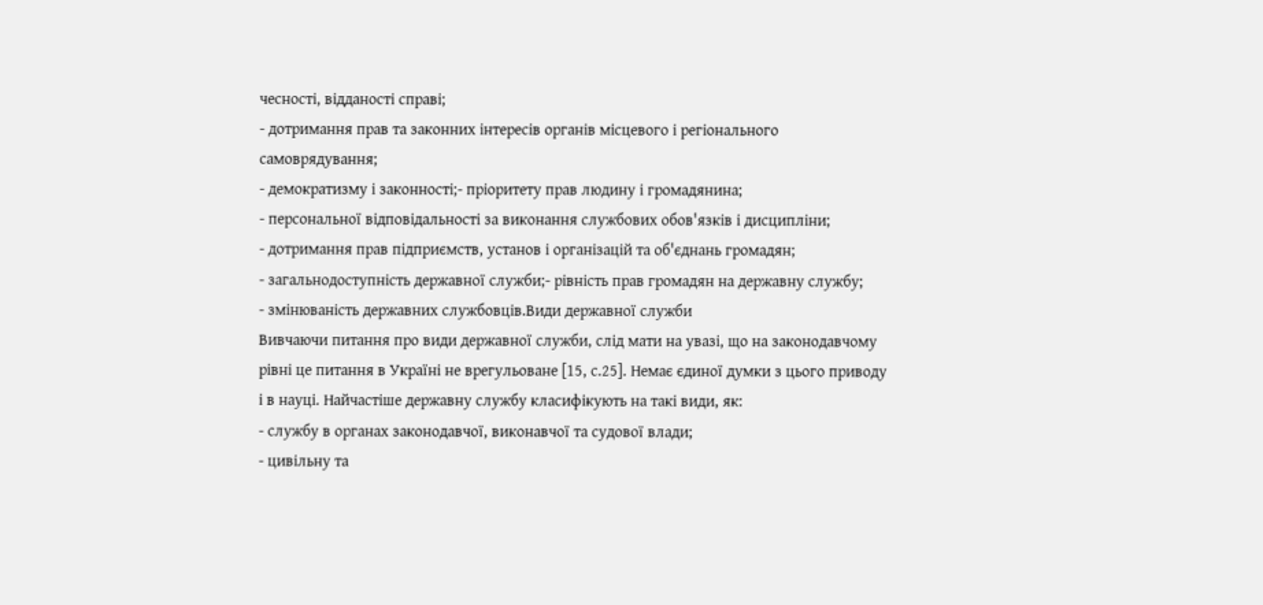чесності, відданості справі;
- дотримання прав та законних інтересів органів місцевого і регіонального самоврядування;
- демократизму і законності;- пріоритету прав людину і громадянина;
- персональної відповідальності за виконання службових обов'язків і дисципліни;
- дотримання прав підприємств, установ і організацій та об'єднань громадян;
- загальнодоступність державної служби;- рівність прав громадян на державну службу;
- змінюваність державних службовців.Види державної служби
Вивчаючи питання про види державної служби, слід мати на увазі, що на законодавчому рівні це питання в Україні не врегульоване [15, с.25]. Немає єдиної думки з цього приводу і в науці. Найчастіше державну службу класифікують на такі види, як:
- службу в органах законодавчої, виконавчої та судової влади;
- цивільну та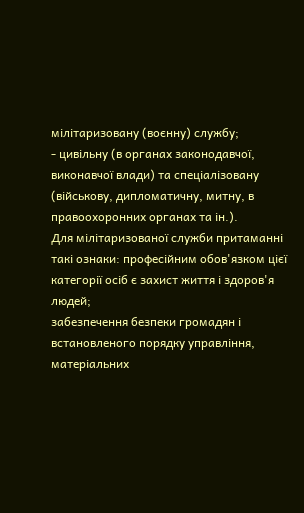мілітаризовану (воєнну) службу;
- цивільну (в органах законодавчої, виконавчої влади) та спеціалізовану (військову, дипломатичну, митну, в правоохоронних органах та ін.).
Для мілітаризованої служби притаманні такі ознаки: професійним обов'язком цієї категорії осіб є захист життя і здоров'я людей;
забезпечення безпеки громадян і встановленого порядку управління, матеріальних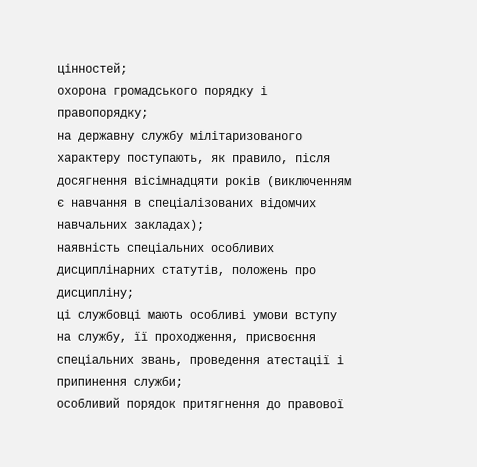цінностей;
охорона громадського порядку і правопорядку;
на державну службу мілітаризованого характеру поступають, як правило, після досягнення вісімнадцяти років (виключенням є навчання в спеціалізованих відомчих навчальних закладах);
наявність спеціальних особливих дисциплінарних статутів, положень про дисципліну;
ці службовці мають особливі умови вступу на службу, її проходження, присвоєння спеціальних звань, проведення атестації і припинення служби;
особливий порядок притягнення до правової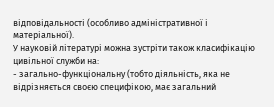відповідальності (особливо адміністративної і матеріальної).
У науковій літературі можна зустріти також класифікацію цивільної служби на:
- загально-функціональну (тобто діяльність, яка не відрізняється своєю специфікою, має загальний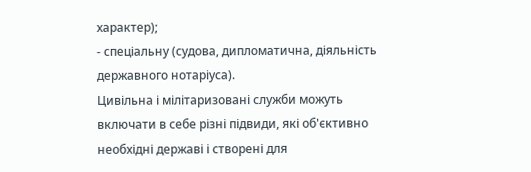характер);
- спеціальну (судова, дипломатична, діяльність державного нотаріуса).
Цивільна і мілітаризовані служби можуть включати в себе різні підвиди, які об'єктивно необхідні державі і створені для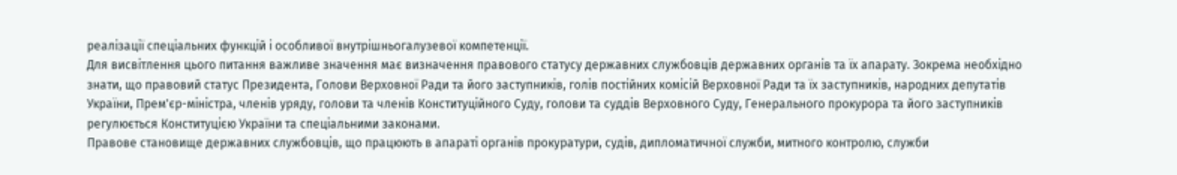реалізації спеціальних функцій і особливої внутрішньогалузевої компетенції.
Для висвітлення цього питання важливе значення має визначення правового статусу державних службовців державних органів та їх апарату. Зокрема необхідно знати, що правовий статус Президента, Голови Верховної Ради та його заступників, голів постійних комісій Верховної Ради та їх заступників, народних депутатів України, Прем'єр-міністра, членів уряду, голови та членів Конституційного Суду, голови та суддів Верховного Суду, Генерального прокурора та його заступників регулюється Конституцією України та спеціальними законами.
Правове становище державних службовців, що працюють в апараті органів прокуратури, судів, дипломатичної служби, митного контролю, служби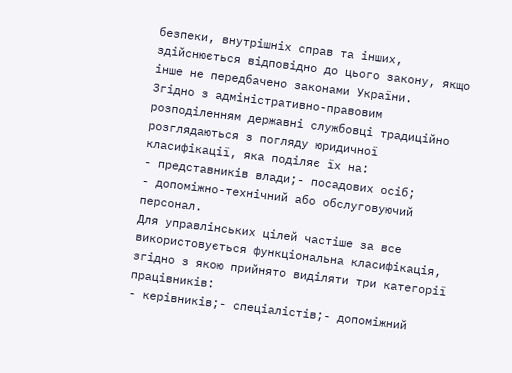безпеки, внутрішніх справ та інших, здійснюється відповідно до цього закону, якщо інше не передбачено законами України.
Згідно з адміністративно-правовим розподіленням державні службовці традиційно розглядаються з погляду юридичної класифікації, яка поділяє їх на:
- представників влади;- посадових осіб;
- допоміжно-технічний або обслуговуючий персонал.
Для управлінських цілей частіше за все використовується функціональна класифікація, згідно з якою прийнято виділяти три категорії працівників:
- керівників;- спеціалістів;- допоміжний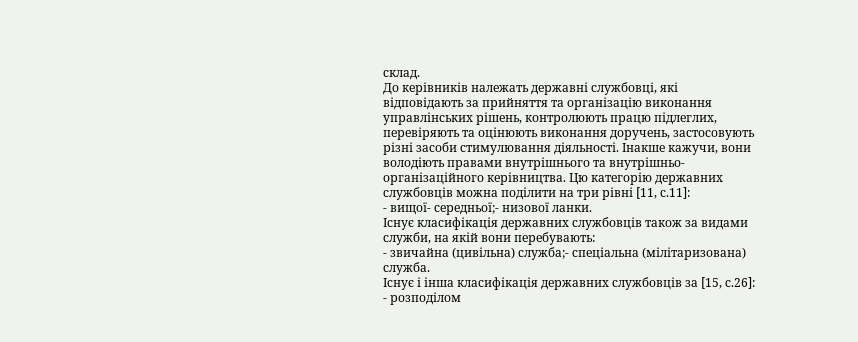склад.
До керівників належать державні службовці, які відповідають за прийняття та організацію виконання управлінських рішень, контролюють працю підлеглих, перевіряють та оцінюють виконання доручень, застосовують різні засоби стимулювання діяльності. Інакше кажучи, вони володіють правами внутрішнього та внутрішньо-організаційного керівництва. Цю категорію державних службовців можна поділити на три рівні [11, с.11]:
- вищої- середньої;- низової ланки.
Існує класифікація державних службовців також за видами служби, на якій вони перебувають:
- звичайна (цивільна) служба;- спеціальна (мілітаризована) служба.
Існує і інша класифікація державних службовців за [15, с.26]:
- розподілом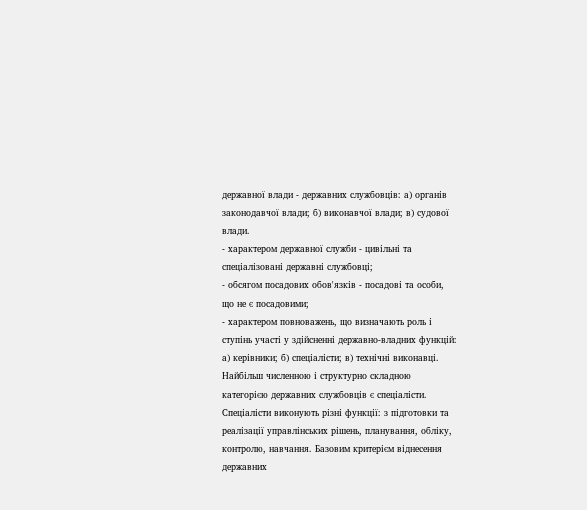державної влади - державних службовців: а) органів законодавчої влади; б) виконавчої влади; в) судової влади.
- характером державної служби - цивільні та спеціалізовані державні службовці;
- обсягом посадових обов'язків - посадові та особи, що не є посадовими;
- характером повноважень, що визначають роль і ступінь участі у здійсненні державно-владних функцій:
а) керівники; б) спеціалісти; в) технічні виконавці.
Найбільш численною і структурно складною категорією державних службовців є спеціалісти. Спеціалісти виконують різні функції: з підготовки та реалізації управлінських рішень, планування, обліку, контролю, навчання. Базовим критерієм віднесення державних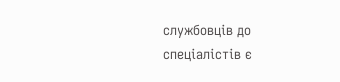службовців до спеціалістів є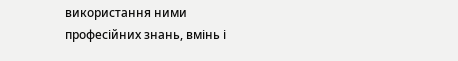використання ними професійних знань, вмінь і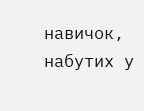навичок, набутих у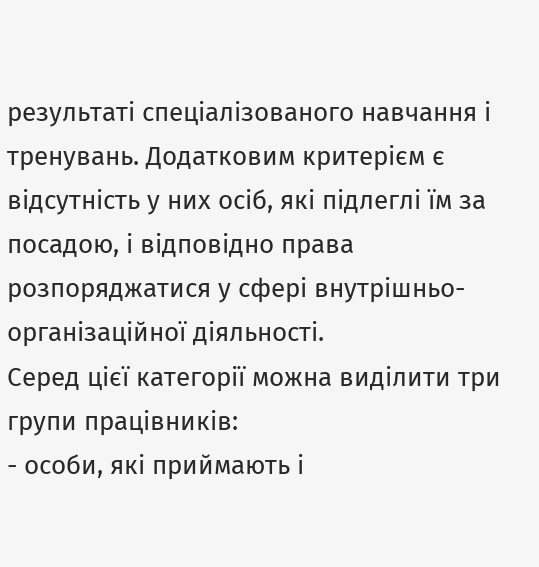результаті спеціалізованого навчання і тренувань. Додатковим критерієм є відсутність у них осіб, які підлеглі їм за посадою, і відповідно права розпоряджатися у сфері внутрішньо-організаційної діяльності.
Серед цієї категорії можна виділити три групи працівників:
- особи, які приймають і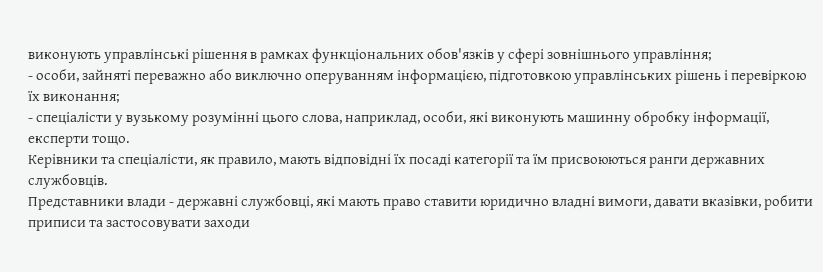виконують управлінські рішення в рамках функціональних обов'язків у сфері зовнішнього управління;
- особи, зайняті переважно або виключно оперуванням інформацією, підготовкою управлінських рішень і перевіркою їх виконання;
- спеціалісти у вузькому розумінні цього слова, наприклад, особи, які виконують машинну обробку інформації, експерти тощо.
Керівники та спеціалісти, як правило, мають відповідні їх посаді категорії та їм присвоюються ранги державних службовців.
Представники влади - державні службовці, які мають право ставити юридично владні вимоги, давати вказівки, робити приписи та застосовувати заходи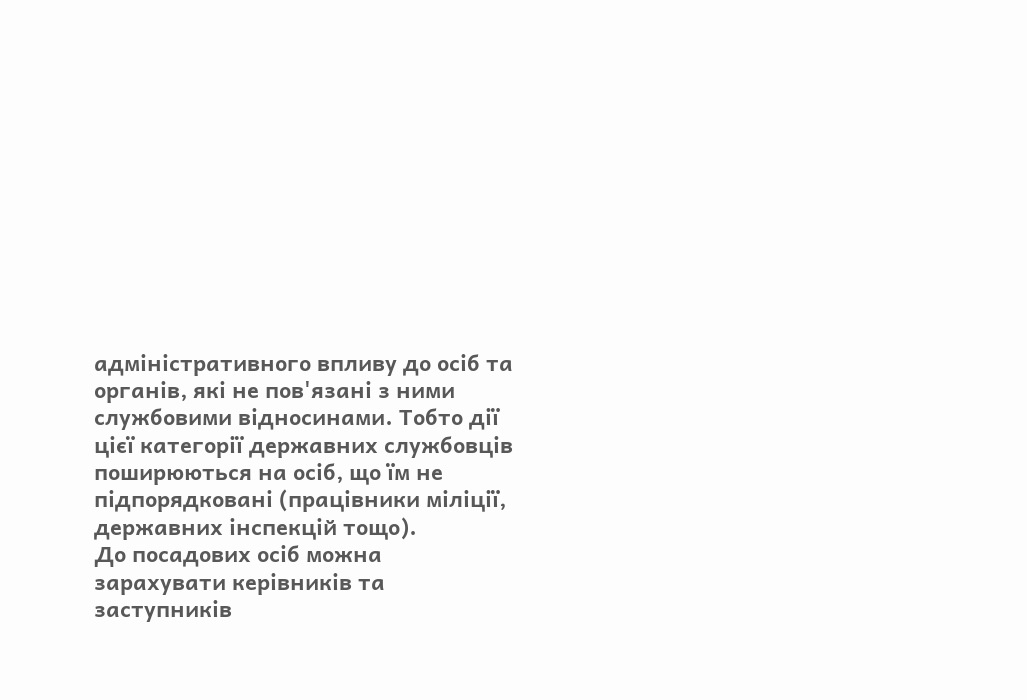адміністративного впливу до осіб та органів, які не пов'язані з ними службовими відносинами. Тобто дії цієї категорії державних службовців поширюються на осіб, що їм не підпорядковані (працівники міліції, державних інспекцій тощо).
До посадових осіб можна зарахувати керівників та заступників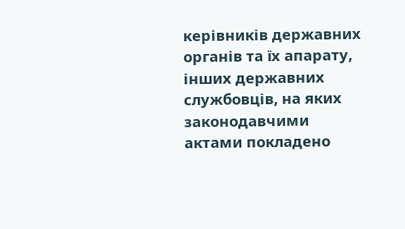керівників державних органів та їх апарату, інших державних службовців, на яких законодавчими актами покладено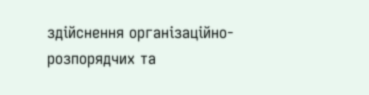здійснення організаційно-розпорядчих та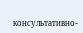консультативно-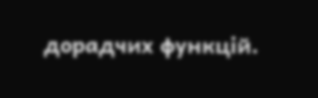дорадчих функцій.